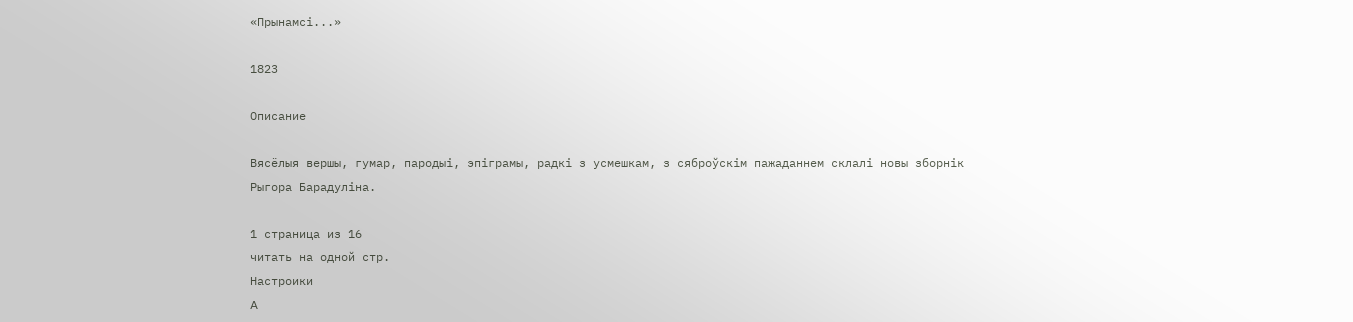«Прынамсі...»

1823

Описание

Вясёлыя вершы, гумар, пародыі, эпіграмы, радкі з усмешкам, з сяброўскім пажаданнем склалі новы зборнік Рыгора Барадуліна.

1 страница из 16
читать на одной стр.
Настроики
A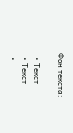Фон текста:

  • Текст
  • Текст
  •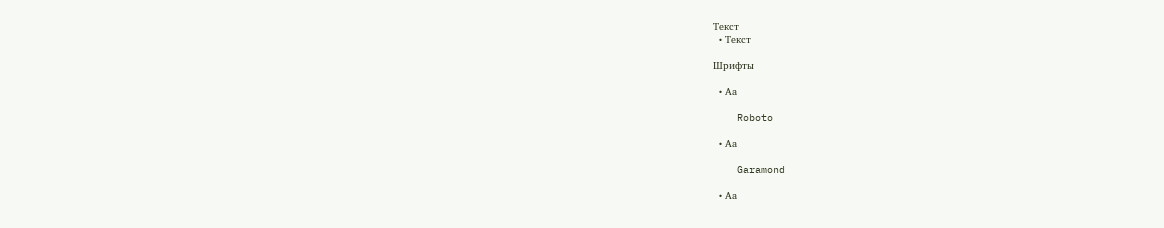Текст
  • Текст

Шрифты

  • Аа

    Roboto

  • Аа

    Garamond

  • Аа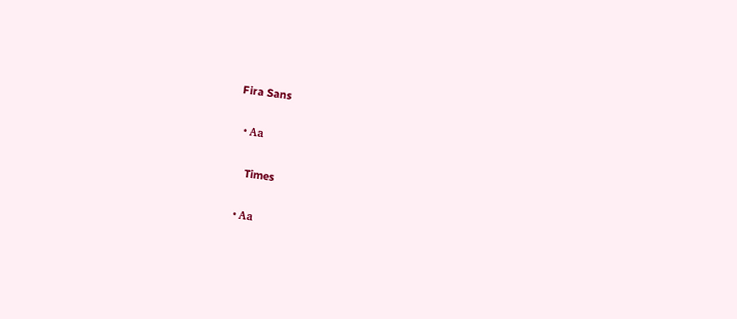Fira Sans

  • Аа

    Times

  • Аа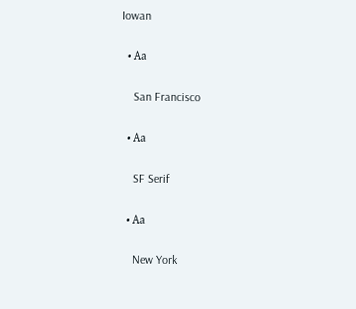Iowan

  • Аа

    San Francisco

  • Аа

    SF Serif

  • Аа

    New York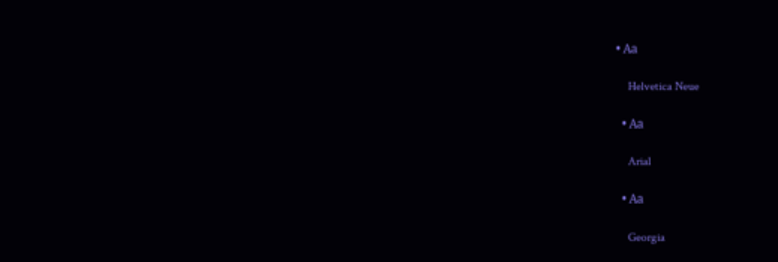• Аа

    Helvetica Neue

  • Аа

    Arial

  • Аа

    Georgia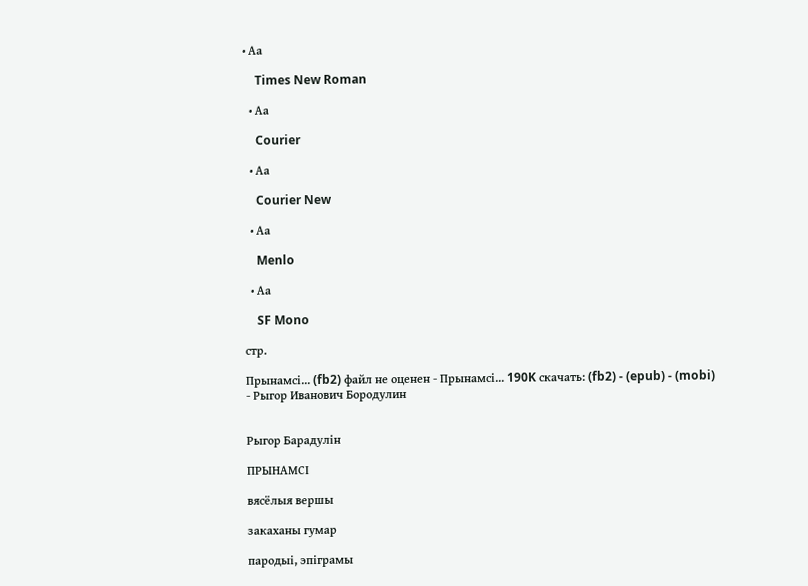• Аа

    Times New Roman

  • Аа

    Courier

  • Аа

    Courier New

  • Аа

    Menlo

  • Аа

    SF Mono

стр.

Прынамсі... (fb2) файл не оценен - Прынамсі... 190K скачать: (fb2) - (epub) - (mobi) - Рыгор Иванович Бородулин


Рыгор Барадулін

ПРЫНАМСІ

вясёлыя вершы

закаханы гумар

пародыі, эпіграмы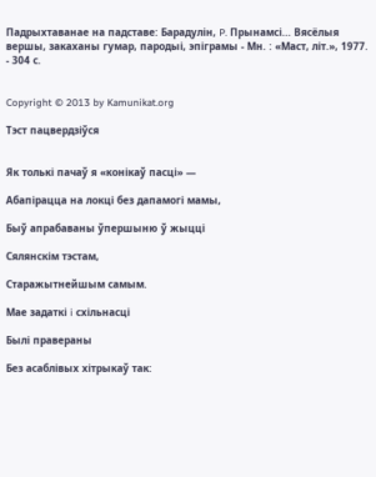Падрыхтаванае на падставе: Барадулін, P. Прынамсі... Вясёлыя вершы, закаханы гумар, пародыі, эпіграмы - Мн. : «Маст, літ.», 1977. - 304 с.


Copyright © 2013 by Kamunikat.org

Тэст пацвердзіўся


Як толькі пачаў я «конікаў пасці» —

Абапірацца на локці без дапамогі мамы,

Быў апрабаваны ўпершыню ў жыцці

Сялянскім тэстам,

Старажытнейшым самым.

Мае задаткі i схільнасці

Былі правераны

Без асаблівых хітрыкаў так: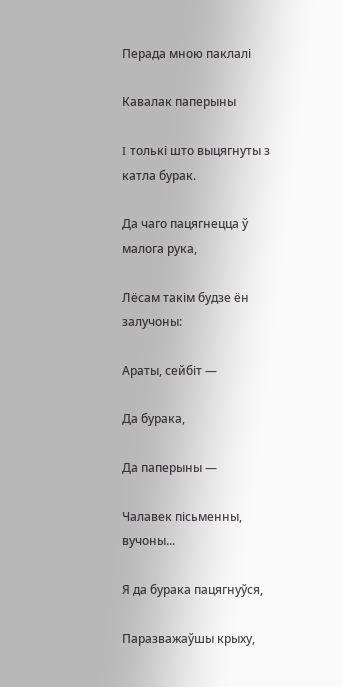Перада мною паклалі

Кавалак паперыны

I толькі што выцягнуты з катла бурак.

Да чаго пацягнецца ў малога рука,

Лёсам такім будзе ён залучоны:

Араты, сейбіт —

Да бурака,

Да паперыны —

Чалавек пісьменны, вучоны...

Я да бурака пацягнуўся,

Паразважаўшы крыху,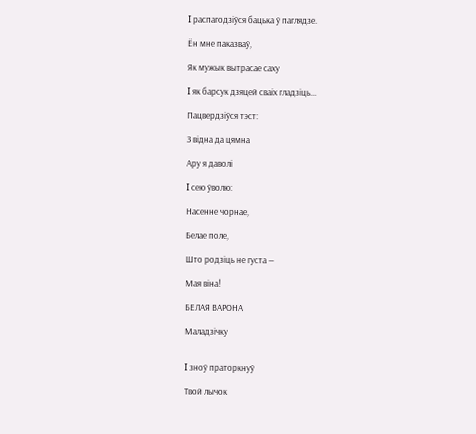I распагодзіўся бацька ў паглядзе.

Ён мне паказваў,

Як мужык вытрасае саху

I як барсук дзяцей сваіх гладзіць...

Пацвердзіўся тэст:

З відна да цямна

Ару я даволі

I сею ўволю:

Насенне чорнае,

Белае поле,

Што родзіць не густа —

Мая віна!

БЕЛАЯ ВАРОНА

Маладзічку


I зноў праторкнуў

Твой лычок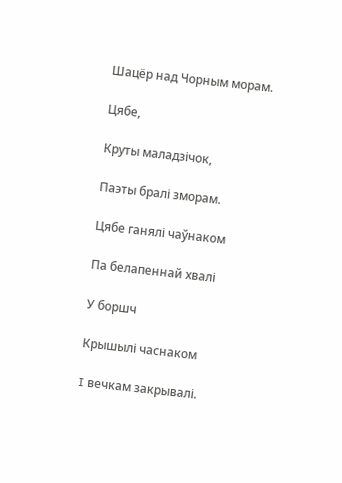Шацёр над Чорным морам.

Цябе,

Круты маладзічок,

Паэты бралі зморам.

Цябе ганялі чаўнаком

Па белапеннай хвалі

У боршч

Крышылі часнаком

I вечкам закрывалі.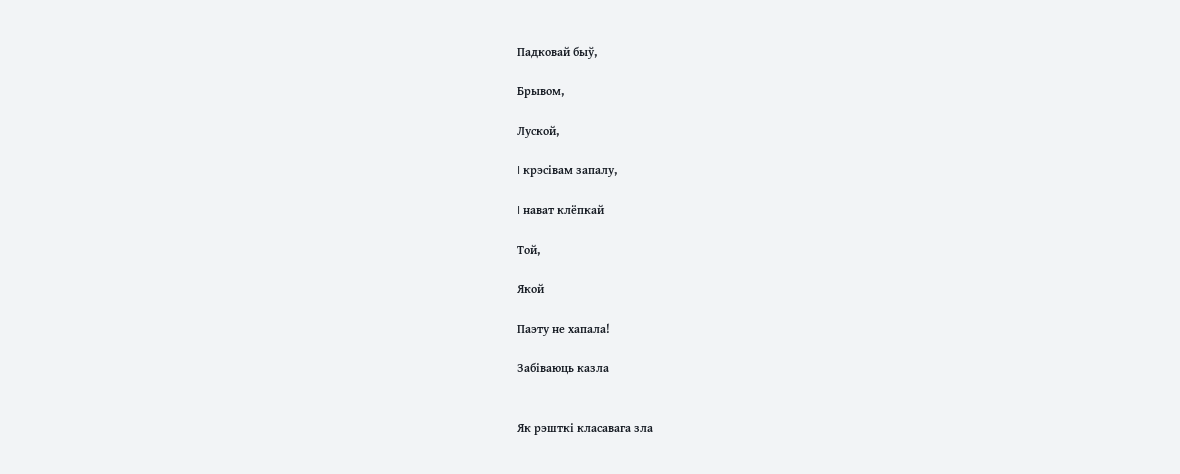Падковай быў,

Брывом,

Луской,

I крэсівам запалу,

I нават клёпкай

Той,

Якой

Паэту не хапала!

Забіваюць казла


Як рэшткі класавага зла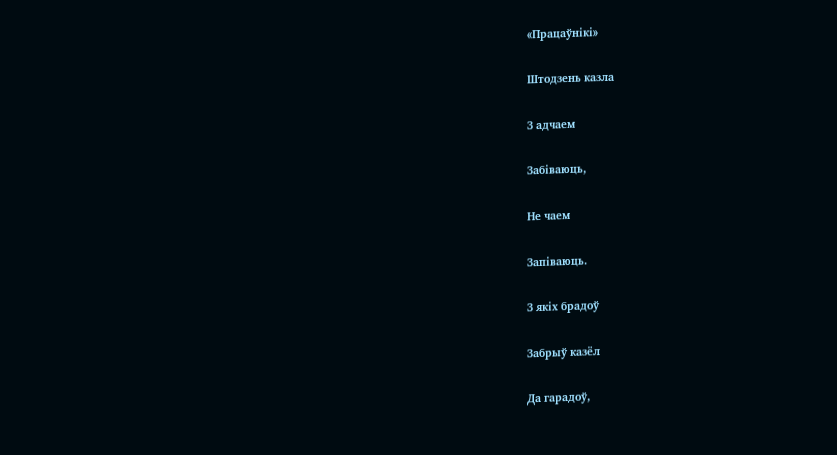«Працаўнікі»

Штодзень казла

З адчаем

Забіваюць,

Не чаем

Запіваюць.

З якіх брадоў

Забрыў казёл

Да гарадоў,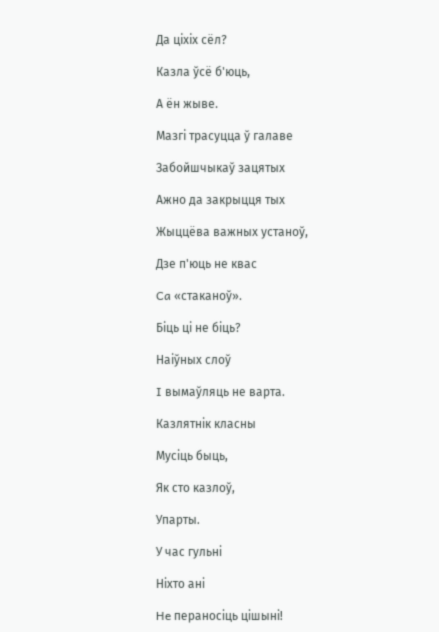Да ціхіх сёл?

Казла ўсё б'юць,

А ён жыве.

Мазгі трасуцца ў галаве

Забойшчыкаў зацятых

Ажно да закрыцця тых

Жыццёва важных устаноў,

Дзе п'юць не квас

Ca «стаканоў».

Біць ці не біць?

Наіўных слоў

I вымаўляць не варта.

Казлятнік класны

Мусіць быць,

Як сто казлоў,

Упарты.

У час гульні

Ніхто ані

He пераносіць цішыні!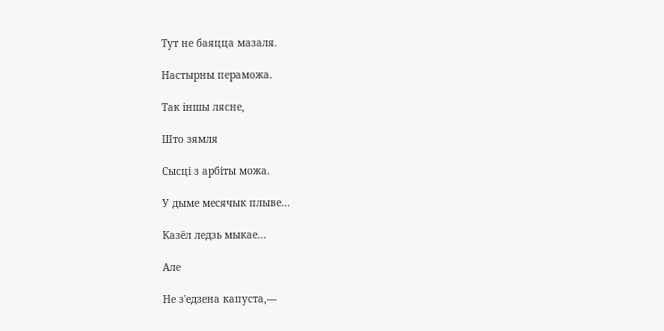Тут не баяцца мазаля.

Настырны пераможа.

Так іншы лясне,

Што зямля

Сысці з арбіты можа.

У дыме месячык плыве...

Казёл ледзь мыкае...

Але

Не з'едзена капуста,—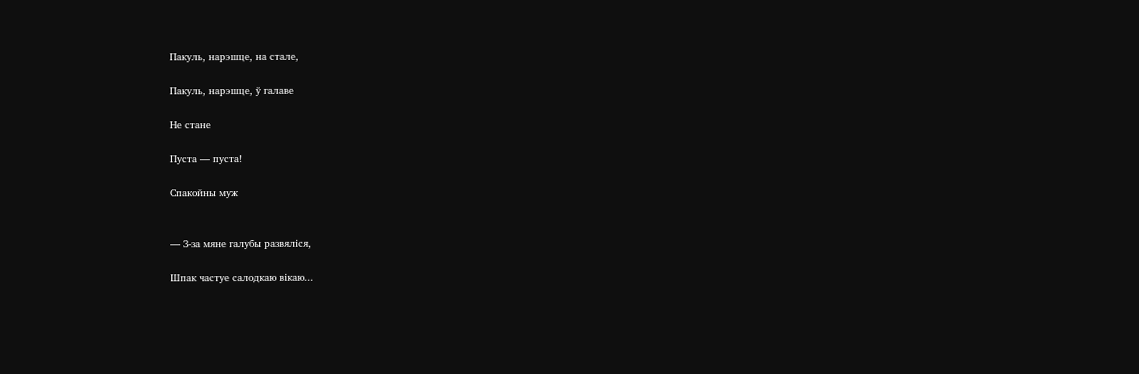Пакуль, нарэшце, на стале,

Пакуль, нарэшце, ў галаве

Не стане

Пуста — пуста!

Спакойны муж


— З-за мяне галубы развяліся,

Шпак частуе салодкаю вікаю...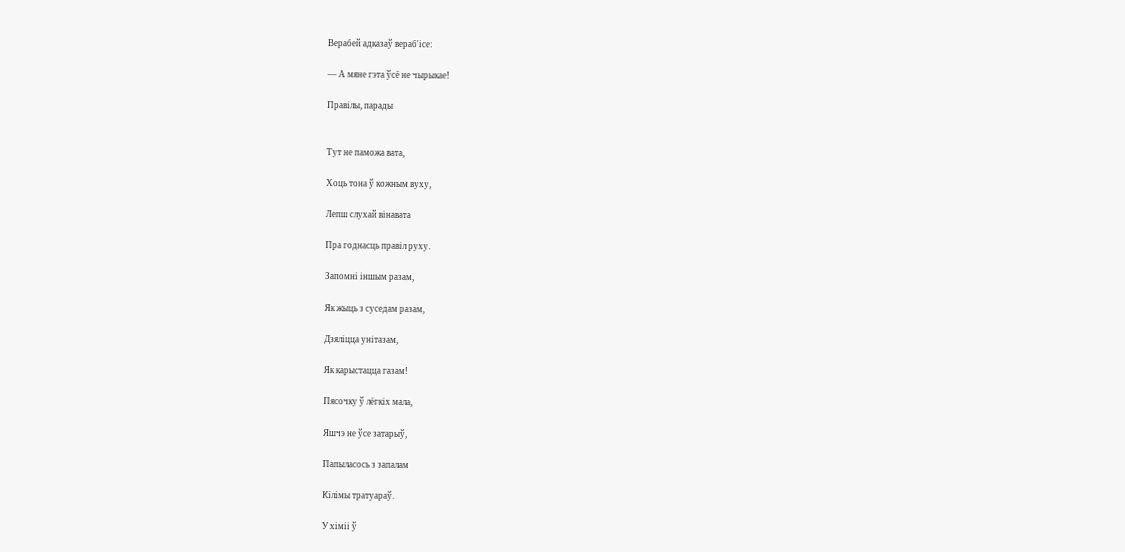Верабей адказаў вераб'ісе:

— А мяне гэта ўсё не чырыкае!

Правілы, парады


Тут не паможа вата,

Хоць тона ў кожным вуху,

Лепш слухай вінавата

Пра годнасць правіл руху.

Запомні іншым разам,

Як жыць з суседам разам,

Дзяліцца унітазам,

Як карыстацца газам!

Пясочку ў лёгкіх мала,

Яшчэ не ўсе затарыў,

Папыласось з запалам

Кілімы тратуараў.

У хіміі ў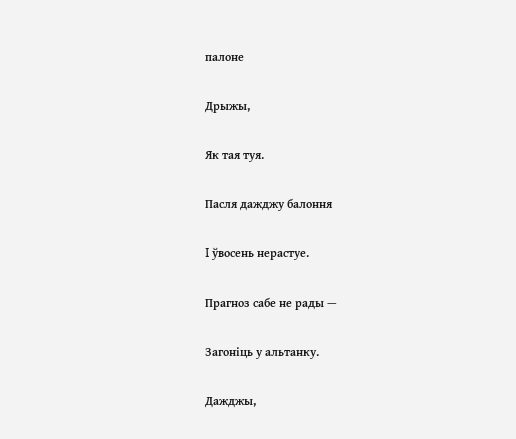палоне

Дрыжы,

Як тая туя.

Пасля дажджу балоння

I ўвосень нерастуе.

Прагноз сабе не рады —

Загоніць у альтанку.

Дажджы,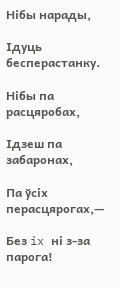Нібы нарады,

Ідуць бесперастанку.

Нібы па расцяробах,

Ідзеш па забаронах,

Па ўсіх перасцярогах,—

Без ix ні з-за парога!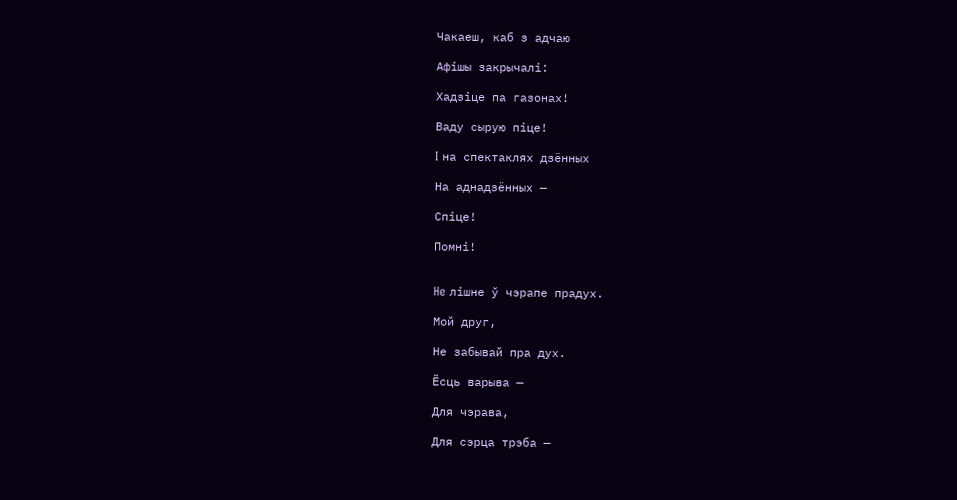Чакаеш, каб з адчаю

Афішы закрычалі:

Хадзіце па газонах!

Ваду сырую піце!

I на спектаклях дзённых

На аднадзённых —

Спіце!

Помні!


He лішне ў чэрапе прадух.

Мой друг,

Не забывай пра дух.

Ёсць варыва —

Для чэрава,

Для сэрца трэба —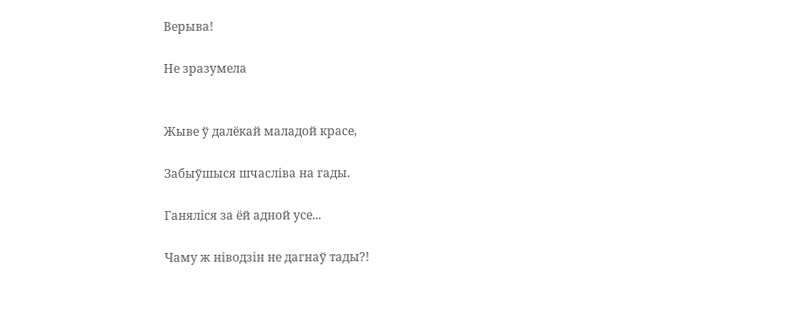Верыва!

Не зразумела


Жыве ў далёкай маладой красе,

Забыўшыся шчасліва на гады.

Ганяліся за ёй адной усе...

Чаму ж ніводзін не дагнаў тады?!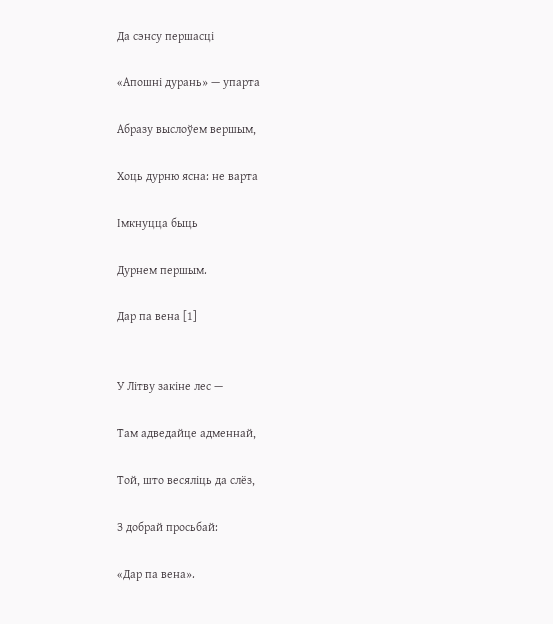Да сэнсу першасці

«Апошні дурань» — упарта

Абразу выслоўем вершым,

Хоць дурню ясна: не варта

Імкнуцца быць

Дурнем першым.

Дар па вена [1]


У Літву закіне лес —

Там адведайце адменнай,

Той, што весяліць да слёз,

З добрай просьбай:

«Дар па вена».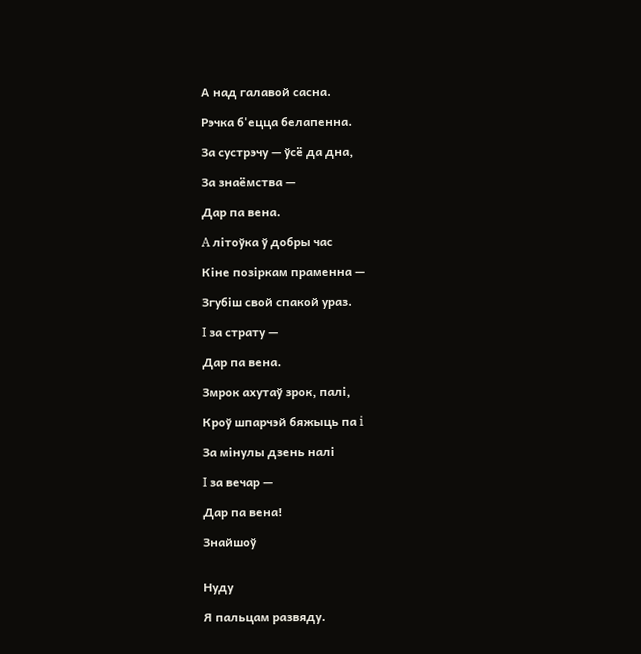А над галавой сасна.

Рэчка б'ецца белапенна.

За сустрэчу — ўсё да дна,

За знаёмства —

Дар па вена.

A літоўка ў добры час

Кіне позіркам праменна —

Згубіш свой спакой ураз.

I за страту —

Дар па вена.

Змрок ахутаў зрок, палі,

Кроў шпарчэй бяжыць па i

За мінулы дзень налі

I за вечар —

Дар па вена!

Знайшоў


Нуду

Я пальцам развяду.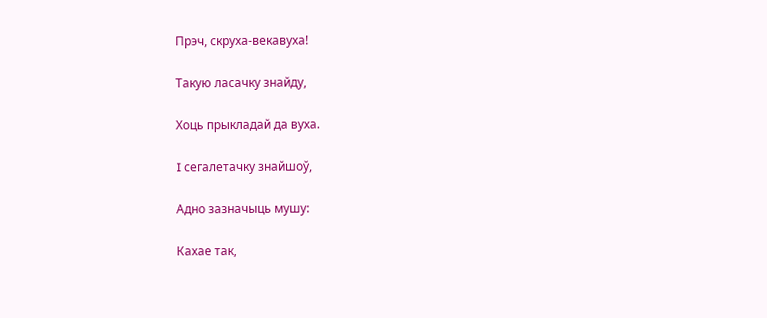Прэч, скруха-векавуха!

Такую ласачку знайду,

Хоць прыкладай да вуха.

I сегалетачку знайшоў,

Адно зазначыць мушу:

Кахае так,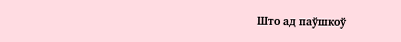Што ад паўшкоў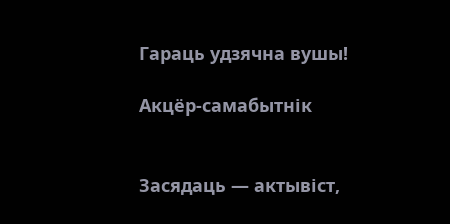Гараць удзячна вушы!

Акцёр-самабытнік


Засядаць — актывіст,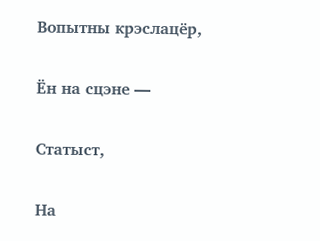Вопытны крэслацёр,

Ён на сцэне —

Статыст,

На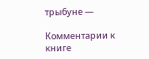трыбуне —

Комментарии к книге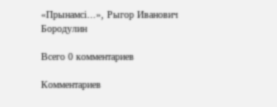«Прынамсі...», Рыгор Иванович Бородулин

Всего 0 комментариев

Комментариев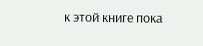к этой книге пока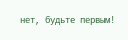нет, будьте первым!